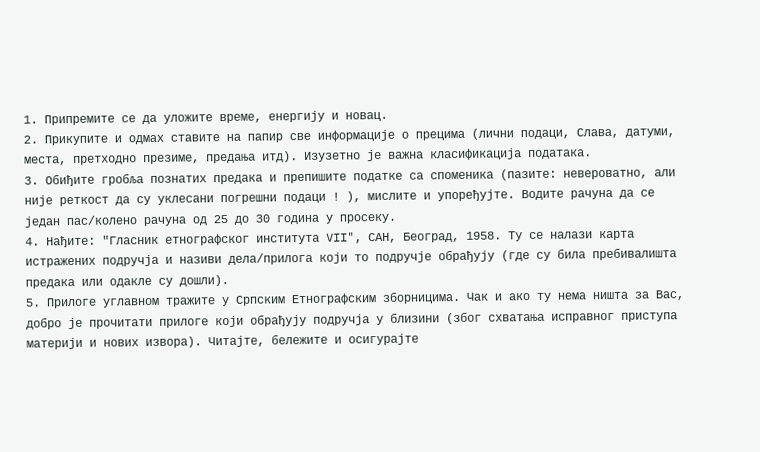1. Припремите се да уложите време, енергију и новац.
2. Прикупите и одмах ставите на папир све информације о прецима (лични подаци, Слава, датуми, места, претходно презиме, предања итд). Изузетно је важна класификација података.
3. Обиђите гробља познатих предака и препишите податке са споменика (пазите: невероватно, али није реткост да су уклесани погрешни подаци ! ), мислите и упоређујте. Водите рачуна да се један пас/колено рачуна од 25 до 30 година у просеку.
4. Нађите: "Гласник етнографског института VII", САН, Београд, 1958. Ту се налази карта истражених подручја и називи дела/прилога који то подручје обрађују (где су била пребивалишта предака или одакле су дошли).
5. Прилоге углавном тражите у Српским Етнографским зборницима. Чак и ако ту нема ништа за Вас, добро је прочитати прилоге који обрађују подручја у близини (због схватања исправног приступа материји и нових извора). Читајте, бележите и осигурајте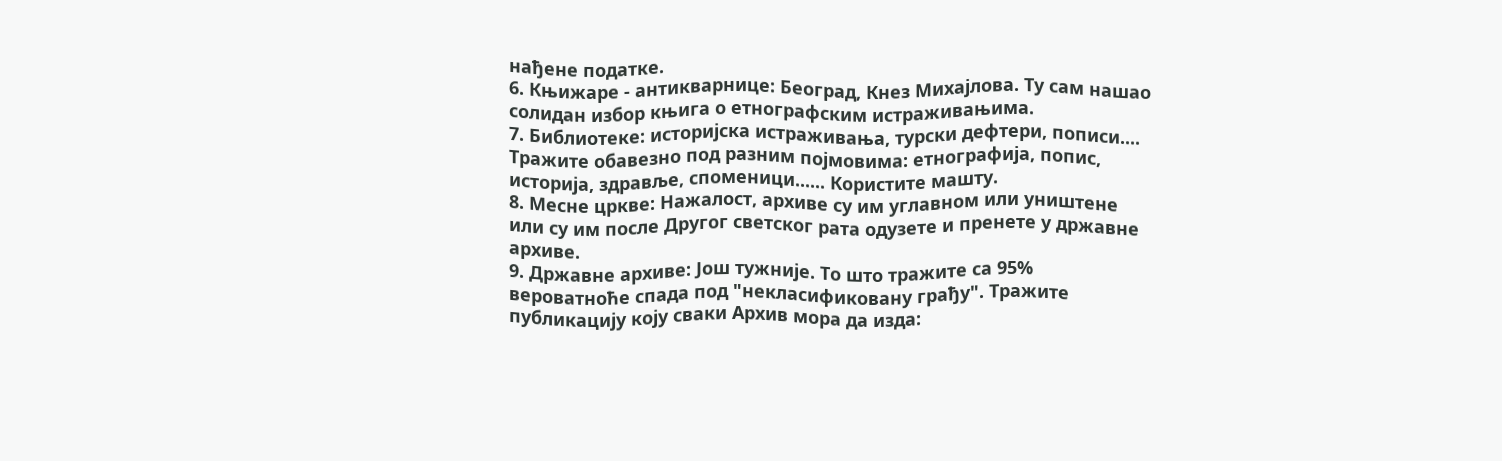нађене податке.
6. Књижаре - антикварнице: Београд, Кнез Михајлова. Ту сам нашао солидан избор књига о етнографским истраживањима.
7. Библиотеке: историјска истраживања, турски дефтери, пописи.... Тражите обавезно под разним појмовима: етнографија, попис, историја, здравље, споменици...... Користите машту.
8. Месне цркве: Нажалост, архиве су им углавном или уништене или су им после Другог светског рата одузете и пренете у државне архиве.
9. Државне архиве: Још тужније. То што тражите са 95% вероватноће спада под "некласификовану грађу". Тражите публикацију коју сваки Архив мора да изда: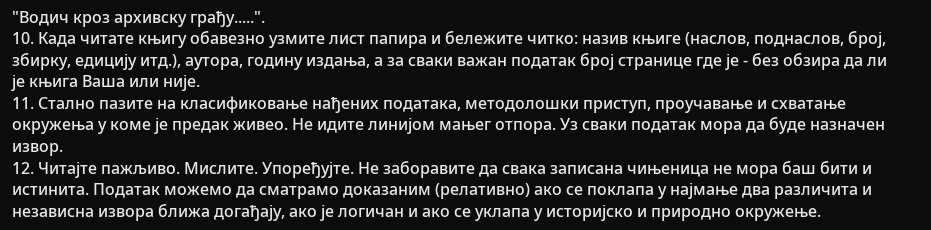"Водич кроз архивску грађу.....".
10. Када читате књигу обавезно узмите лист папира и бележите читко: назив књиге (наслов, поднаслов, број, збирку, едицију итд.), аутора, годину издања, а за сваки важан податак број странице где је - без обзира да ли је књига Ваша или није.
11. Стално пазите на класификовање нађених података, методолошки приступ, проучавање и схватање окружења у коме је предак живео. Не идите линијом мањег отпора. Уз сваки податак мора да буде назначен извор.
12. Читајте пажљиво. Мислите. Упоређујте. Не заборавите да свака записана чињеница не мора баш бити и истинита. Податак можемо да сматрамо доказаним (релативно) ако се поклапа у најмање два различита и независна извора ближа догађају, ако је логичан и ако се уклапа у историјско и природно окружење.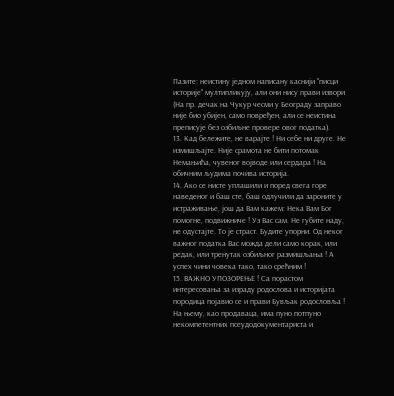Пазите: неистину једном написану каснији "писци историје" мултипликују, али они нису прави извори (Нa пр. дечак на Чукур чесми у Београду заправо није био убијен, само повређен, али се неистина преписује без озбиљне провере овог податка).
13. Кад бележите, не варајте ! Ни себе ни друге. Не измишљајте. Није срамота не бити потомак Немањића, чувеног војводе или сердара ! На обичним људима почива историја.
14. Ако се нисте уплашили и поред свега горе наведеног и баш сте, баш одлучили да зароните у истраживање, још да Вам кажем: Нека Вам Бог помогне, подвижниче ! Уз Вас сам. Не губите наду, не одустајте. То је страст. Будите упорни. Од неког важног податка Вас можда дели само корак, или редак, или тренутак озбиљног размишљања ! А успех чини човека тако, тако срећним !
15. ВАЖНО УПОЗОРЕЊЕ ! Са порастом интересовања за израду родослова и историјата породица појавио се и прави Бувљак родословља ! На њему, као продаваца, има пуно потпуно некомпетентних псеудодокументариста и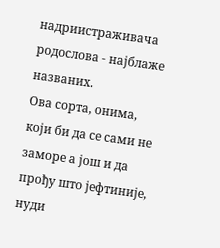надриистраживача родослова - најблаже названих.
Ова сорта, онима, који би да се сами не заморе а још и да прођу што јефтиније, нуди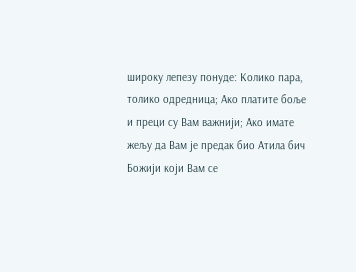широку лепезу понуде: Колико пара, толико одредница; Ако платите боље и преци су Вам важнији; Ако имате жељу да Вам је предак био Атила бич Божији који Вам се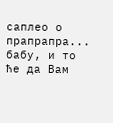саплео о прапрапра... бабу, и то ће да Вам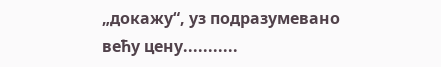„докажу“, уз подразумевано већу цену...........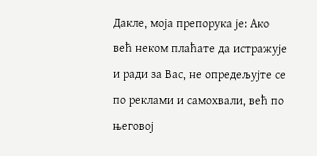Дакле, моја препорука је: Ако већ неком плаћате да истражује и ради за Вас, не опредељујте се по реклами и самохвали, већ по његовој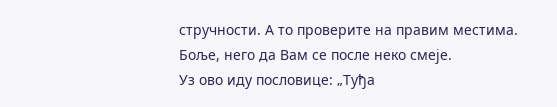стручности. А то проверите на правим местима. Боље, него да Вам се после неко смеје.
Уз ово иду пословице: „Туђа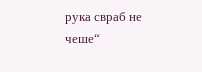рука свраб не чеше“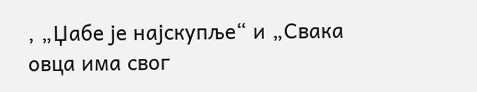, „Џабе је најскупље“ и „Свака овца има свог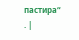пастира“ . |